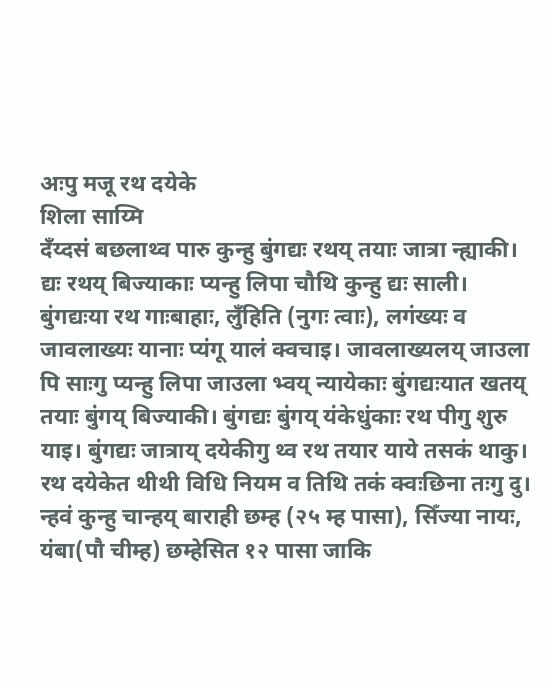अःपु मजू रथ दयेके
शिला साय्मि
दँय्दसं बछलाथ्व पारु कुन्हु बुंगद्यः रथय् तयाः जात्रा न्ह्याकी। द्यः रथय् बिज्याकाः प्यन्हु लिपा चौथि कुन्हु द्यः साली। बुंगद्यःया रथ गाःबाहाः, लुँहिति (नुगः त्वाः), लगंख्यः व जावलाख्यः यानाः प्यंगू यालं क्वचाइ। जावलाख्यलय् जाउला पि साःगु प्यन्हु लिपा जाउला भ्वय् न्यायेकाः बुंगद्यःयात खतय् तयाः बुंगय् बिज्याकी। बुंगद्यः बुंगय् यंकेधुंकाः रथ पीगु शुरु याइ। बुंगद्यः जात्राय् दयेकीगु थ्व रथ तयार याये तसकं थाकु। रथ दयेकेत थीथी विधि नियम व तिथि तकं क्वःछिना तःगु दु। न्हवं कुन्हु चान्हय् बाराही छम्ह (२५ म्ह पासा), सिँज्या नायः, यंबा(पौ चीम्ह) छम्हेसित १२ पासा जाकि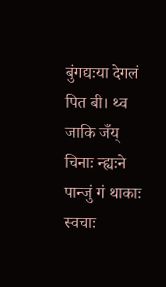बुंगद्यःया देगलं पित बी। थ्व जाकि जँय् चिनाः न्ह्यःने पान्जुं गं थाकाः स्वचाः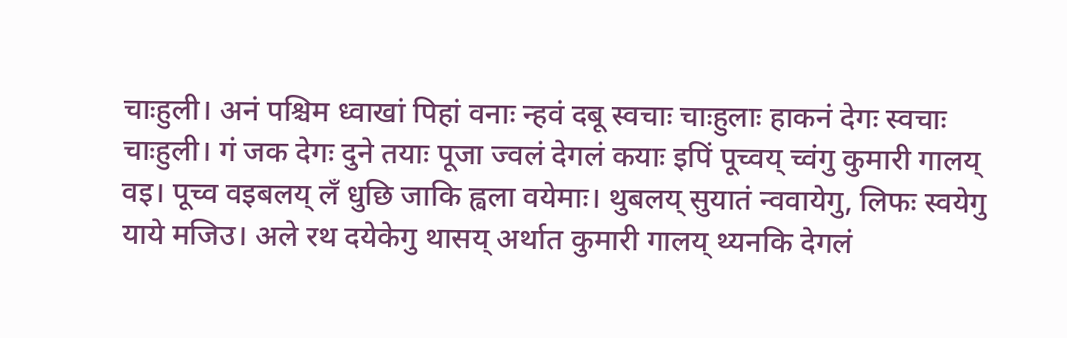चाःहुली। अनं पश्चिम ध्वाखां पिहां वनाः न्हवं दबू स्वचाः चाःहुलाः हाकनं देगः स्वचाः चाःहुली। गं जक देगः दुने तयाः पूजा ज्वलं देगलं कयाः इपिं पूच्वय् च्वंगु कुमारी गालय् वइ। पूच्व वइबलय् लँ धुछि जाकि ह्वला वयेमाः। थुबलय् सुयातं न्ववायेगु, लिफः स्वयेगु याये मजिउ। अले रथ दयेकेगु थासय् अर्थात कुमारी गालय् थ्यनकि देगलं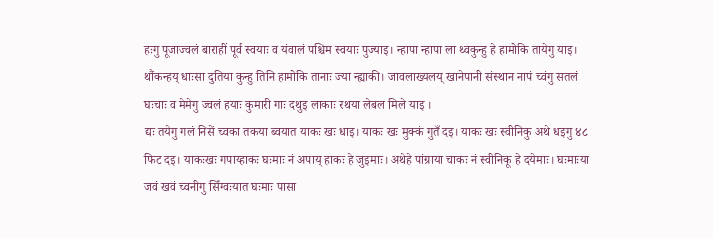हःगु पूजाज्वलं बाराहीं पूर्व स्वयाः व यंवालं पश्चिम स्वयाः पुज्याइ। न्हापा न्हापा ला थ्वकुन्हु हे हामोकि तायेगु याइ। थौंकन्हय् धाःसा दुतिया कुन्हु तिनि हामोकि तानाः ज्या न्ह्याकी। जावलाख्यलय् खानेपानी संस्थान नापं च्वंगु सतलं घःचाः व मेमेगु ज्वलं हयाः कुमारी गाः दथुइ लाकाः रथया लेबल मिले याइ ।
द्यः तयेगु गलं निसें च्वका तकया ब्वयात याकः खः धाइ। याकः खः मुक्कं गुतँ दइ। याकः खः स्वीनिकु अथे धइगु ४८ फिट दइ। याकःखः गपाय्हाकः घःमाः नं अपाय् हाकः हे जुइमाः। अथेहे पांग्राया चाकः नं स्वीनिकू हे दयेमाः। घःमाःया जवं खवं च्वनीगु सिँग्वःयात घःमाः पासा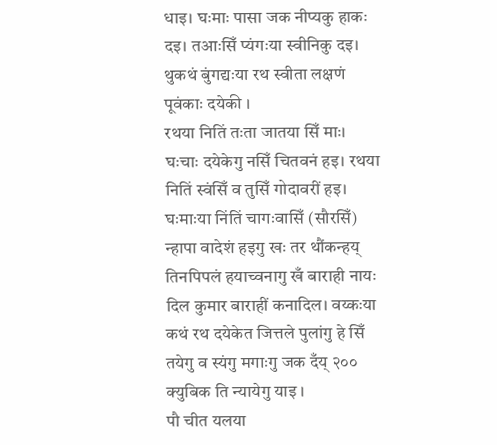धाइ। घःमाः पासा जक नीप्यकु हाकः दइ। तआःसिँ प्यंगःया स्वीनिकु दइ। थुकथं बुंगद्यःया रथ स्वीता लक्षणं पूवंकाः दयेकी ।
रथया नितिं तःता जातया सिँ माः। घःचाः दयेकेगु नसिँ चितवनं हइ। रथया नितिं स्वंसिँ व तुसिँ गोदावरीं हइ। घःमाःया निंतिं चागःवासिँ (सौरसिँ) न्हापा वादेशं हइगु खः तर थौंकन्हय् तिनपिपलं हयाच्वनागु खँ बाराही नायः दिल कुमार बाराहीं कनादिल। वय्कःया कथं रथ दयेकेत जित्तले पुलांगु हे सिँ तयेगु व स्यंगु मगाःगु जक दँय् २०० क्युबिक ति न्यायेगु याइ ।
पौ चीत यलया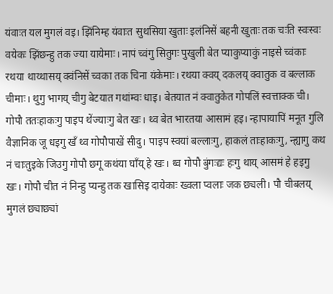यंवाःत यल मुगलं वइ। झिंनिम्ह यंवाःत सुथसिया खुताः इलंनिसें बहनी खुताः तक चःति स्वःस्वः वयेकः झिंछन्हु तक ज्या यायेमाः। नापं च्वंगु सितुगः पुखुली बेत प्याकुप्याकुं नाइसे च्वंकाः रथया थाय्थासय् क्वंनिसें च्वका तक चिना यंकेमाः। रथया क्वय् दकलय् क्वातुक व बल्लाक चीमाः। थुगु भागय् चीगु बेटयात गथांम्वः धाइ। बेतयात नं क्वातुकेत गोपलिं स्वत्ताक्क ची। गोपौ ततःहाकःगु पाइप थेंज्याःगु बेत खः। थ्व बेत भारतया आसामं हइ। न्हापायापिं मनूत गुलि वैज्ञानिक जू धइगु खँ थ्व गोपौपाखें सीदु। पाइप स्वयां बल्लाःगु, हाकलं ताःहाकःगु, न्ह्यागु कथ नं चाःतुइके जिउगु गोपौ छगू कथंया घाँय् हे खः। थ्व गोपौ बुंगःद्यः हःगु थाय् आसमं हे हइगु खः। गोपौ चीत नं निन्हु प्यन्हु तक खासिइ दायेकाः ख्वला प्वलाः जक छ्यली। पौ चीबलय् मुगलं छ्याछ्यां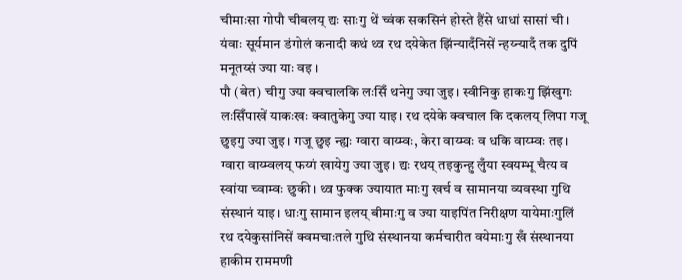चीमाःसा गोपौ चीबलय् द्यः साःगु थें च्वंक सकसिनं होस्ते हैंसे धाधां सासां ची। यंवाः सूर्यमान डंगोलं कनादी कथं थ्व रथ दयेकेत झिंन्यादँनिसें न्हय्न्यादँ तक दुपिं मनूतय्सं ज्या याः वइ ।
पौ (बेत) चीगु ज्या क्वचालकि लःसिँ थनेगु ज्या जुइ। स्वीनिकु हाकःगु झिंखुगः लःसिँपाखें याकःखः क्वातुकेगु ज्या याइ। रथ दयेके क्वचाल कि दकलय् लिपा गजू छुइगु ज्या जुइ। गजू छुइ न्ह्यः ग्वारा वाय्म्वः, केरा वाय्म्वः व धकि वाय्म्वः तइ। ग्वारा वाय्म्वलय् फय्गं खायेगु ज्या जुइ। द्यः रथय् तइकुन्हु लुँया स्वयम्भू चैत्य व स्वांया च्वाम्वः छुकी। थ्व फुक्क ज्यायात माःगु खर्च व सामानया व्यवस्था गुथि संस्थानं याइ। धाःगु सामान इलय् बीमाःगु व ज्या याइपिंत निरीक्षण यायेमाःगुलिं रथ दयेकुसांनिसें क्वमचाःतले गुथि संस्थानया कर्मचारीत वयेमाःगु खँ संस्थानया हाकीम राममणी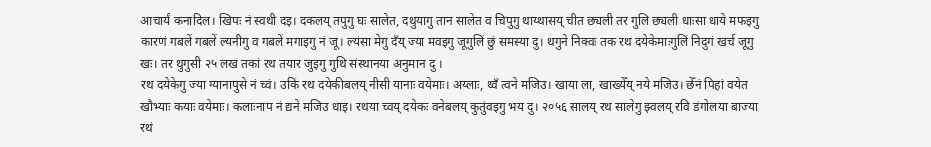आचार्यं कनादिल। खिपः नं स्वथी दइ। दकलय् तपुगु घः सालेत, दथुयागु तान सालेत व चिपुगु थाय्थासय् चीत छ्यली तर गुलि छ्यली धाःसा धाये मफइगु कारणं गबलें गबलें ल्यनीगु व गबलें मगाइगु नं जू। ल्यंसा मेगु दँय् ज्या मवइगु जूगुलिं छुं समस्या दु। थगुने निक्वः तक रथ दयेकेमाःगुलिं निदुगं खर्च जूगु खः। तर थुगुसी २५ लख तकां रथ तयार जुइगु गुथि संस्थानया अनुमान दु ।
रथ दयेकेगु ज्या ग्यानापुसे नं च्वं। उकिं रथ दयेकीबलय् नीसी यानाः वयेमाः। अय्लाः, थ्वँ त्वने मजिउ। खाया ला, खाख्येँय् नये मजिउ। छेँनं पिहां वयेत खौभ्याः कयाः वयेमाः। कलाःनाप नं द्यने मजिउ धाइ। रथया च्वय् दयेकः वनेबलय् कुतुंवइगु भय दु। २०५६ सालय् रथ सालेगु झ्वलय् रवि डंगोलया बाज्या रथं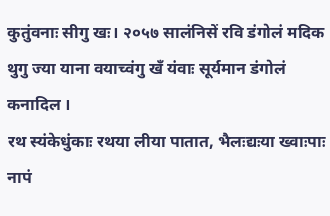कुतुंवनाः सीगु खः। २०५७ सालंनिसें रवि डंगोलं मदिक थुगु ज्या याना वयाच्वंगु खँ यंवाः सूर्यमान डंगोलं कनादिल ।
रथ स्यंकेधुंकाः रथया लीया पातात, भैलःद्यःया ख्वाःपाः नापं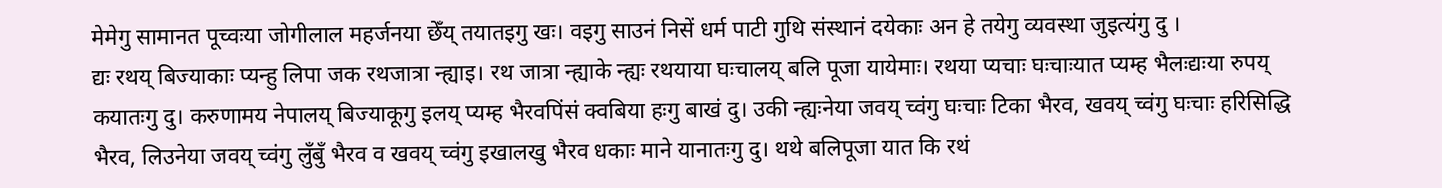मेमेगु सामानत पूच्वःया जोगीलाल महर्जनया छेँय् तयातइगु खः। वइगु साउनं निसें धर्म पाटी गुथि संस्थानं दयेकाः अन हे तयेगु व्यवस्था जुइत्यंगु दु ।
द्यः रथय् बिज्याकाः प्यन्हु लिपा जक रथजात्रा न्ह्याइ। रथ जात्रा न्ह्याके न्ह्यः रथयाया घःचालय् बलि पूजा यायेमाः। रथया प्यचाः घःचाःयात प्यम्ह भैलःद्यःया रुपय् कयातःगु दु। करुणामय नेपालय् बिज्याकूगु इलय् प्यम्ह भैरवपिंसं क्वबिया हःगु बाखं दु। उकी न्ह्यःनेया जवय् च्वंगु घःचाः टिका भैरव, खवय् च्वंगु घःचाः हरिसिद्धि भैरव, लिउनेया जवय् च्वंगु लुँबुँ भैरव व खवय् च्वंगु इखालखु भैरव धकाः माने यानातःगु दु। थथे बलिपूजा यात कि रथं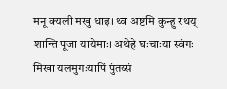मनू क्यली मखु धाइ। थ्व अष्टमि कुन्हु रथय् शान्ति पूजा यायेमाः। अथेहे घःचाःया स्वंगः मिखा यलमुगःयापिं पुंतय्सं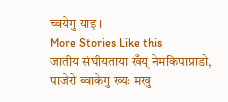च्वयेगु याइ ।
More Stories Like this
जातीय संघीयताया खँय् नेमकिपाप्राडो, पाजेरो ब्वाकेगु ख्यः मखु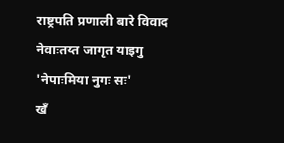राष्ट्रपति प्रणाली बारे विवाद
नेवाःतय्त जागृत याइगु 'नेपाःमिया नुगः सः'
खँ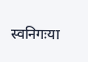स्वनिगःया